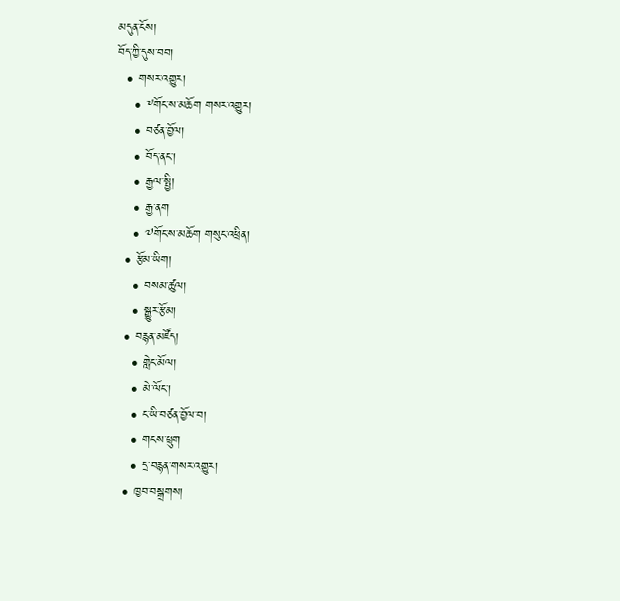མདུན་ངོས།
བོད་ཀྱི་དུས་བབ།
  • གསར་འགྱུར།
    • ༸གོང་ས་མཆོག གསར་འགྱུར།
    • བཙན་བྱོལ།
    • བོད་ནང་།
    • རྒྱལ་སྤྱི།
    • རྒྱ་ནག
    • ༧གོང་ས་མཆོག གསུང་འཕྲིན།
  • རྩོམ་ཡིག།
    • བསམ་ཚུལ།
    • སྒྱུར་རྩོམ།
  • བརྙན་མཛོད།
    • གླེང་མོལ།
    • མེ་ལོང་།
    • ང་ཡི་བཙན་བྱོལ་བ།
    • གངས་ཕྲུག
    • དྲ་བརྙན་གསར་འགྱུར།
  • ཁྱབ་བསྒྲགས།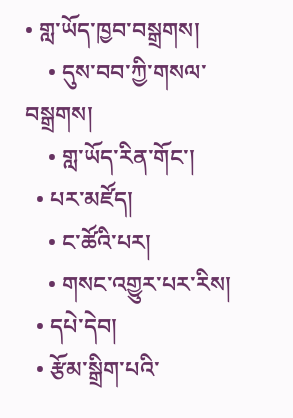• གླ་ཡོད་ཁྱབ་བསྒྲགས།
    • དུས་བབ་ཀྱི་གསལ་བསྒྲགས།
    • གླ་ཡོད་རིན་གོང་།
  • པར་མཛོད།
    • ང་ཚོའི་པར།
    • གསང་འགྱུར་པར་རིས།
  • དཔེ་དེབ།
  • རྩོམ་སྒྲིག་པའི་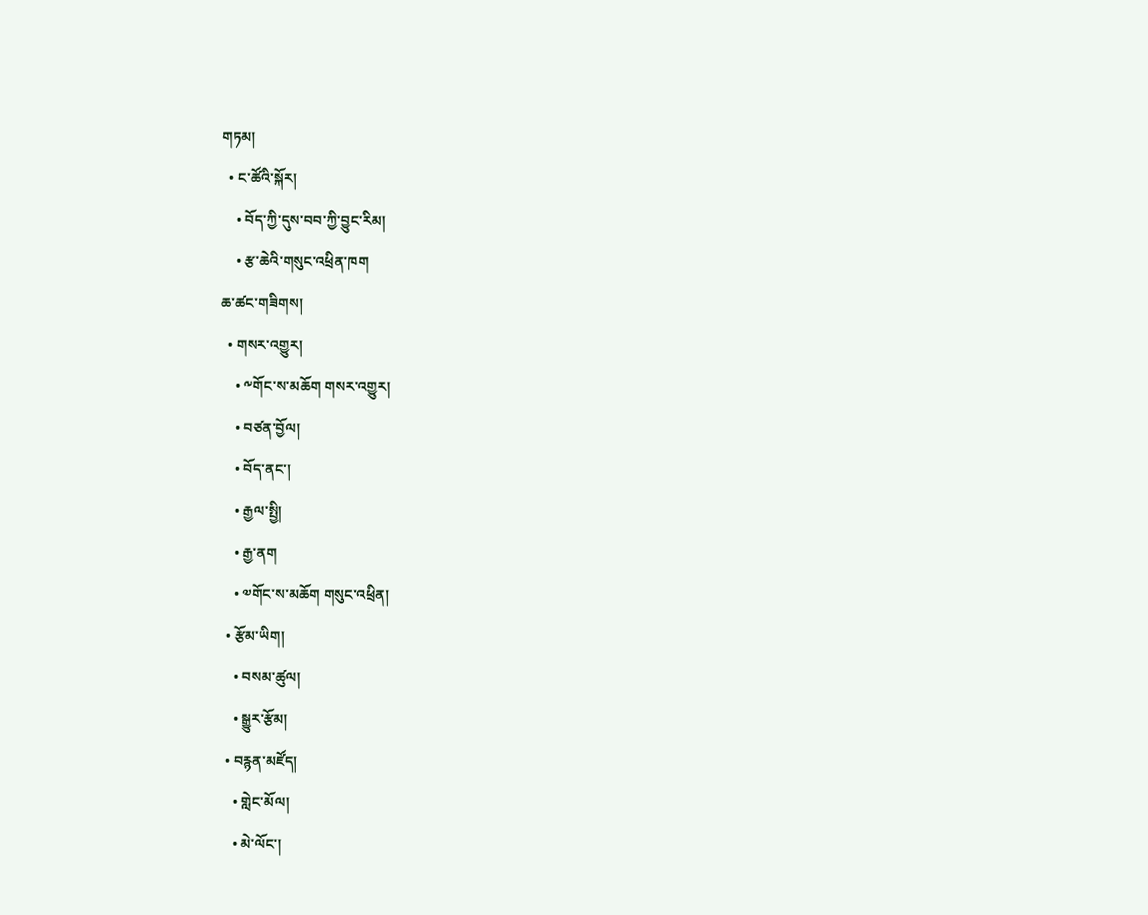གཏམ།
  • ང་ཚོའི་སྐོར།
    • བོད་ཀྱི་དུས་བབ་ཀྱི་བྱུང་རིམ།
    • རྩ་ཆེའི་གསུང་འཕྲིན་ཁག
ཆ་ཚང་གཟིགས།
  • གསར་འགྱུར།
    • ༸གོང་ས་མཆོག གསར་འགྱུར།
    • བཙན་བྱོལ།
    • བོད་ནང་།
    • རྒྱལ་སྤྱི།
    • རྒྱ་ནག
    • ༧གོང་ས་མཆོག གསུང་འཕྲིན།
  • རྩོམ་ཡིག།
    • བསམ་ཚུལ།
    • སྒྱུར་རྩོམ།
  • བརྙན་མཛོད།
    • གླེང་མོལ།
    • མེ་ལོང་།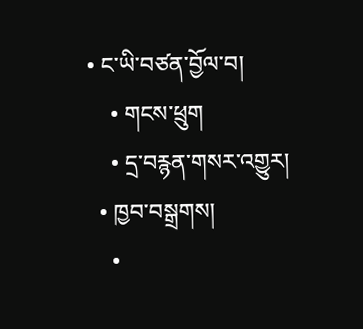• ང་ཡི་བཙན་བྱོལ་བ།
    • གངས་ཕྲུག
    • དྲ་བརྙན་གསར་འགྱུར།
  • ཁྱབ་བསྒྲགས།
    •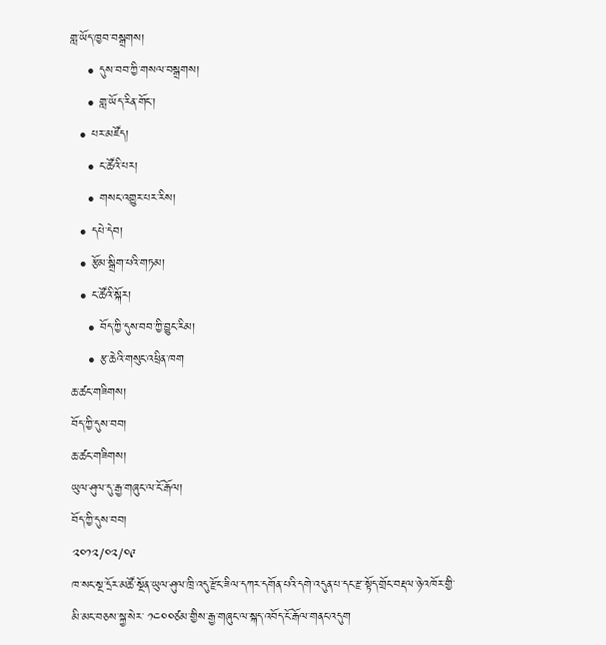གླ་ཡོད་ཁྱབ་བསྒྲགས།
    • དུས་བབ་ཀྱི་གསལ་བསྒྲགས།
    • གླ་ཡོད་རིན་གོང་།
  • པར་མཛོད།
    • ང་ཚོའི་པར།
    • གསང་འགྱུར་པར་རིས།
  • དཔེ་དེབ།
  • རྩོམ་སྒྲིག་པའི་གཏམ།
  • ང་ཚོའི་སྐོར།
    • བོད་ཀྱི་དུས་བབ་ཀྱི་བྱུང་རིམ།
    • རྩ་ཆེའི་གསུང་འཕྲིན་ཁག
ཆ་ཚང་གཟིགས།
བོད་ཀྱི་དུས་བབ།
ཆ་ཚང་གཟིགས།
ཡུལ་ཤུལ་དུ་རྒྱ་གཞུང་ལ་ངོ་རྒོལ།
བོད་ཀྱི་དུས་བབ།
༢༠༡༢/༠༢/༠༩
ཁ་སང་སྔ་དྲོར་མཚོ་སྔོན་ཡུལ་ཤུལ་ཁྲི་འདུ་རྫོང་ཟིལ་དཀར་དགོན་པའི་དགེ་འདུན་པ་དང་རྫ་སྟོད་གྲོང་བརྡལ་ཉེ་འཁོར་གྱི་མི་མང་བཅས་སྐྱ་སེར་ ༡༤༠༠ཙམ་གྱིས་རྒྱ་གཞུང་ལ་སྐད་འབོད་ངོ་རྒོལ་གནང་འདུག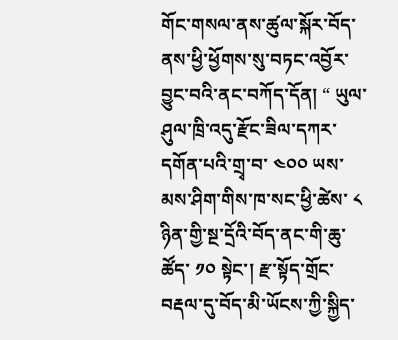གོང་གསལ་ནས་ཚུལ་སྐོར་བོད་ནས་ཕྱི་ཕྱོགས་སུ་བཏང་འབྱོར་བྱུང་བའི་ནང་བཀོད་དོན། “ ཡུལ་ཤུལ་ཁྲི་འདུ་རྫོང་ཟིལ་དཀར་དགོན་པའི་གྲྭ་བ་ ༤༠༠ ཡས་མས་ཤིག་གིས་ཁ་སང་ཕྱི་ཚེས་ ༨ ཉིན་གྱི་སྔ་དྲོའི་བོད་ནང་གི་ཆུ་ཚོད་ ༡༠ སྟེང་། རྫ་སྟོད་གྲོང་བརྡལ་དུ་བོད་མི་ཡོངས་ཀྱི་སྐྱིད་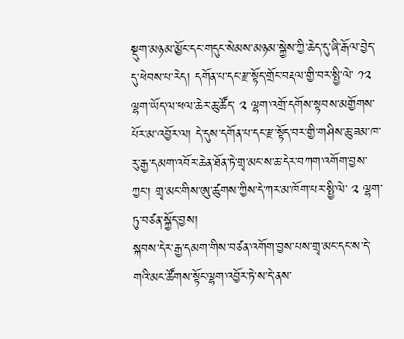སྡུག་མཉམ་མྱོང་དང་གདུང་སེམས་མཉམ་སྐྱེས་ཀྱི་ཆེད་དུ་ཞི་རྒོལ་བྱེད་དུ་ཕེབས་པ་རེད། དགོན་པ་དང་རྫ་སྟོད་གྲོང་བརྡལ་གྱི་བར་སྤྱི་ལེ་ ༡༢ ལྷག་ཡོད་ལ་ཕལ་ཆེར་ཆུ་ཚོད་ ༢ ལྷག་འགྲོ་དགོས་སྟབས་མགྱོགས་པོར་མ་འབྱོར་ལ། དེ་དུས་དགོན་པ་དང་རྫ་སྟོད་བར་གྱི་གཤིས་ཆུ་ཟམ་ཁ་རུ་རྒྱ་དམག་འབོར་ཆེན་ཐོན་ཏེ་གྲྭ་མང་ས་ཆ་དེར་བཀག་འགོག་བྱས་ཀྱང་། གྲྭ་མང་གིས་ཨུ་ཚུགས་ཀྱིས་དེ་ཀར་མ་ཁོག་པར་སྤྱི་ལེ་ ༢ ལྷག་ཏུ་བཙན་སྐྱོད་བྱས།
སྐབས་དེར་རྒྱ་དམག་གིས་བཙན་འགོག་བྱས་པས་གྲྭ་མང་དང་ས་དེ་གའི་མང་ཚོགས་སྟོང་ལྷག་འབྱོར་ཏེ་ས་དེ་ནས་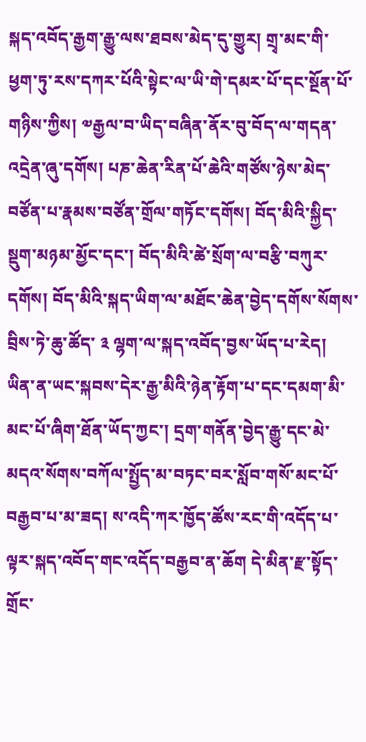སྐད་འབོད་རྒྱག་རྒྱུ་ལས་ཐབས་མེད་དུ་གྱུར། གྲྭ་མང་གི་ཕྱག་ཏུ་རས་དཀར་པོའི་སྟེང་ལ་ཡི་གེ་དམར་པོ་དང་སྔོན་པོ་གཉིས་ཀྱིས། ༧རྒྱལ་བ་ཡིད་བཞིན་ནོར་བུ་བོད་ལ་གདན་འདྲེན་ཞུ་དགོས། པཎ་ཆེན་རིན་པོ་ཆེའི་གཙོས་ཉེས་མེད་བཙོན་པ་རྣམས་བཙོན་གྲོལ་གཏོང་དགོས། བོད་མིའི་སྐྱིད་སྡུག་མཉམ་མྱོང་དང་། བོད་མིའི་ཚེ་སྲོག་ལ་བརྩི་བཀུར་དགོས། བོད་མིའི་སྐད་ཡིག་ལ་མཐོང་ཆེན་བྱེད་དགོས་སོགས་བྲིས་ཏེ་ཆུ་ཚོད་ ༣ ལྷག་ལ་སྐད་འབོད་བྱས་ཡོད་པ་རེད།
ཡིན་ན་ཡང་སྐབས་དེར་རྒྱ་མིའི་ཉེན་རྟོག་པ་དང་དམག་མི་མང་པོ་ཞིག་ཐོན་ཡོད་ཀྱང་། དྲག་གནོན་བྱེད་རྒྱུ་དང་མེ་མདའ་སོགས་བཀོལ་སྤྱོད་མ་བཏང་བར་སློབ་གསོ་མང་པོ་བརྒྱབ་པ་མ་ཟད། ས་འདི་ཀར་ཁྱོད་ཚོས་རང་གི་འདོད་པ་ལྟར་སྐད་འབོད་གང་འདོད་བརྒྱབ་ན་ཆོག དེ་མིན་རྫ་སྟོད་གྲོང་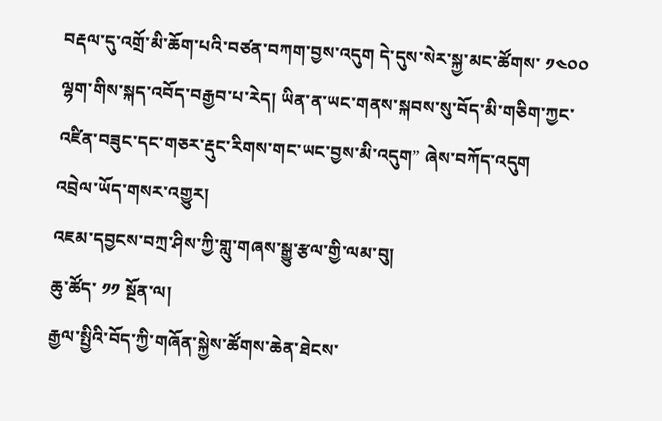བརྡལ་དུ་འགྲོ་མི་ཆོག་པའི་བཙན་བཀག་བྱས་འདུག དེ་དུས་སེར་སྐྱ་མང་ཚོགས་ ༡༤༠༠ ལྷག་གིས་སྐད་འབོད་བརྒྱབ་པ་རེད། ཡིན་ན་ཡང་གནས་སྐབས་སུ་བོད་མི་གཅིག་ཀྱང་འཛིན་བཟུང་དང་གཅར་རྡུང་རིགས་གང་ཡང་བྱས་མི་འདུག” ཞེས་བཀོད་འདུག
འབྲེལ་ཡོད་གསར་འགྱུར།
འཇམ་དབྱངས་བཀྲ་ཤིས་ཀྱི་གླུ་གཞས་སྒྱུ་རྩལ་གྱི་ལམ་བུ།
ཆུ་ཚོད་ ༡༡ སྔོན་ལ།
རྒྱལ་སྤྱིའི་བོད་ཀྱི་གཞོན་སྐྱེས་ཚོགས་ཆེན་ཐེངས་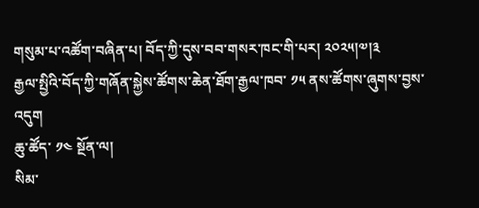གསུམ་པ་འཚོག་བཞིན་པ། བོད་ཀྱི་དུས་བབ་གསར་ཁང་གི་པར། ༢༠༢༥།༧།༣
རྒྱལ་སྤྱིའི་བོད་ཀྱི་གཞོན་སྐྱེས་ཚོགས་ཆེན་ཐོག་རྒྱལ་ཁབ་ ༡༥ ནས་ཚོགས་ཞུགས་བྱས་འདུག
ཆུ་ཚོད་ ༡༤ སྔོན་ལ།
སིམ་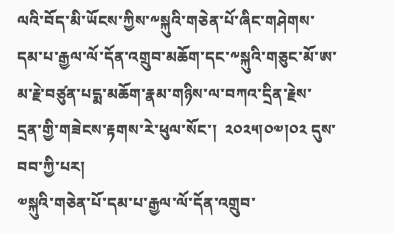ལའི་བོད་མི་ཡོངས་ཀྱིས་༸སྐུའི་གཅེན་པོ་ཞིང་གཤེགས་དམ་པ་རྒྱལ་ལོ་དོན་འགྲུབ་མཆོག་དང་༸སྐུའི་གཅུང་མོ་ཨ་མ་རྗེ་བཙུན་པདྨ་མཆོག་རྣམ་གཉིས་ལ་བཀའ་དྲིན་རྗེས་དྲན་གྱི་གཟེངས་རྟགས་རེ་ཕུལ་སོང་།  ༢༠༢༥།༠༧།༠༢ དུས་བབ་ཀྱི་པར།
༧སྐུའི་གཅེན་པོ་དམ་པ་རྒྱལ་ལོ་དོན་འགྲུབ་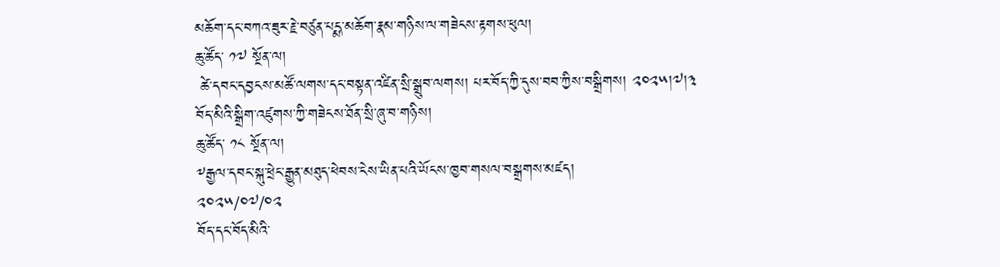མཆོག་དང་བཀའ་ཟུར་རྗེ་བཙུན་པདྨ་མཆོག་རྣམ་གཉིས་ལ་གཟེངས་རྟགས་ཕུལ།
ཆུ་ཚོད་ ༡༧ སྔོན་ལ།
 ཚེ་དབང་དབྱངས་མཚོ་ལགས་དང་བསྟན་འཛིན་སྲི་སྒྲུབ་ལགས། པར་བོད་ཀྱི་དུས་བབ་ཀྱིས་བསྒྲིགས། ༢༠༢༥།༧།༣
བོད་མིའི་སྒྲིག་འཛུགས་ཀྱི་གཟེངས་ཐོན་སྲི་ཞུ་བ་གཉིས།
ཆུ་ཚོད་ ༡༨ སྔོན་ལ།
༸རྒྱལ་དབང་སྐུ་ཕྲེང་རྒྱུན་མཐུད་ཕེབས་ངེས་ཡིན་པའི་ཡོངས་ཁྱབ་གསལ་བསྒྲགས་མཛད།
༢༠༢༥/༠༧/༠༢
བོད་དང་བོད་མིའི་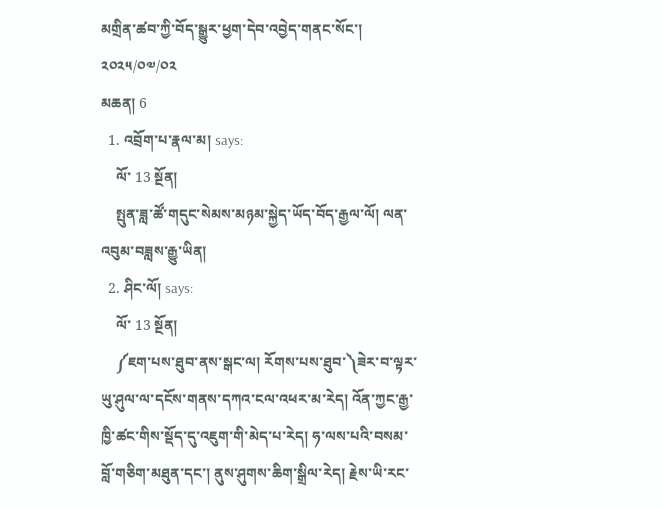མགྲིན་ཚབ་ཀྱི་བོད་སྒྱུར་ཕྱག་དེབ་འབྱེད་གནང་སོང་།
༢༠༢༥/༠༧/༠༢
མཆན། 6
  1. འབྲོག་པ་རྣལ་མ། says:
    ལོ་ 13 སྔོན།
    སྤུན་ཟླ་ཚོ་གདུང་སེམས་མཉམ་སྐྱེད་ཡོད་བོད་རྒྱལ་ལོ། ལན་འབུམ་བཟླས་རྒྱུ་ཡིན།
  2. ཤིང་ལོ། says:
    ལོ་ 13 སྔོན།
    ༼ཇག་པས་ཐུབ་ནས་སྒང་ལ། རོགས་པས་ཐུབ་༽ཟེར་བ་ལྟར་ཡུ་ཤུལ་ལ་དངོས་གནས་དཀའ་ངལ་འཕར་མ་རེད། འོན་ཀྱང་རྒྱ་ཁྱི་ཚང་གིས་སྡོད་དུ་འཇུག་གི་མེད་པ་རེད། ཧ་ལས་པའི་བསམ་བློ་གཅིག་མཐུན་དང་། ནུས་ཤུགས་ཆིག་སྒྲིལ་རེད། རྗེས་ཡི་རང་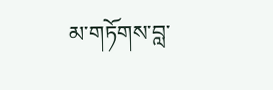མ་གཏོགས་བླ་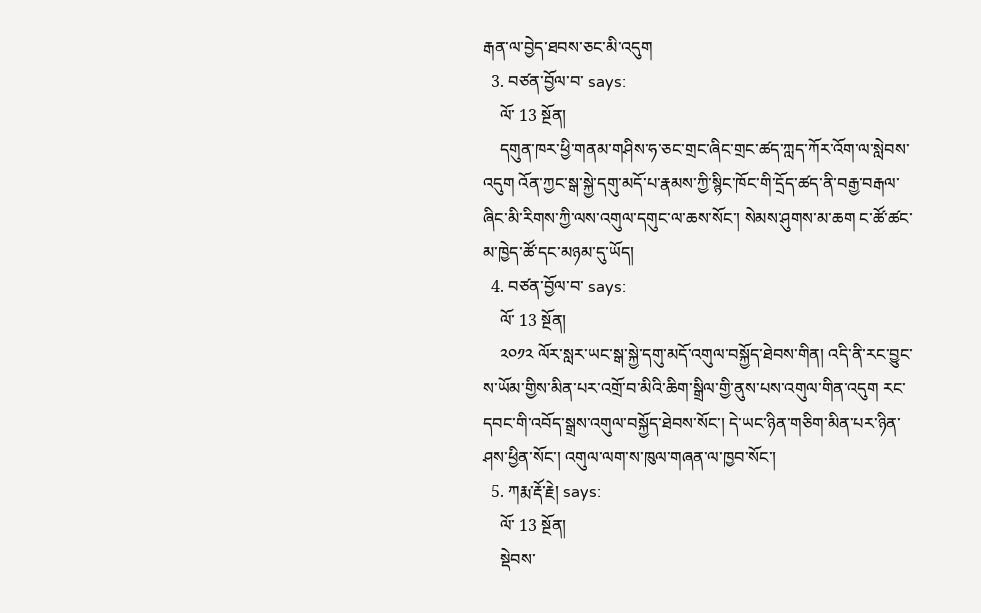རྒན་ལ་བྱེད་ཐབས་ཅང་མི་འདུག
  3. བཙན་བྱོལ་བ་ says:
    ལོ་ 13 སྔོན།
    དགུན་ཁར་ཕྱི་གནམ་གཤིས་ཧ་ཅང་གྲང་ཞིང་གྲང་ཚད་ཀླད་ཀོར་འོག་ལ་སླེབས་འདུག འོན་ཀྱང་སྒ་སྐྱེ་དགུ་མདོ་པ་རྣམས་ཀྱི་སྙིང་ཁོང་གི་དྲོད་ཚད་ནི་བརྒྱ་བརྒལ་ཞིང་མི་རིགས་ཀྱི་ལས་འགུལ་དགུང་ལ་ཆས་སོང་། སེམས་ཤུགས་མ་ཆག ང་ཚོ་ཚང་མ་ཁྱེད་ཚོ་དང་མཉམ་དུ་ཡོད།
  4. བཙན་བྱོལ་བ་ says:
    ལོ་ 13 སྔོན།
    ༢༠༡༢ ལོར་སླར་ཡང་སྒ་སྐྱེ་དགུ་མདོ་འགུལ་བསྐྱོད་ཐེབས་གིན། འདི་ནི་རང་བྱུང་ས་ཡོམ་གྱིས་མིན་པར་འགྲོ་བ་མིའི་ཆིག་སྒྲིལ་གྱི་ནུས་པས་འགུལ་གིན་འདུག རང་དབང་གི་འབོད་སྒྲས་འགུལ་བསྐྱོད་ཐེབས་སོང་། དེ་ཡང་ཉིན་གཅིག་མིན་པར་ཉིན་ཤས་ཕྱིན་སོང་། འགུལ་ལག་ས་ཁུལ་གཞན་ལ་ཁྱབ་སོང་།
  5. ཀརྨ་རྡོ་རྗེ། says:
    ལོ་ 13 སྔོན།
    སྡེབས་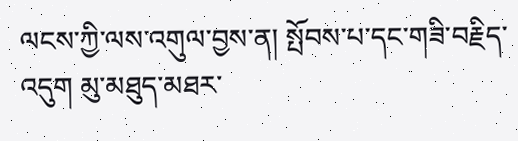ལངས་ཀྱི་ལས་འགུལ་བྱས་ན། སྤོབས་པ་དང་གཟི་བརྗིད་འདུག མུ་མཐུད་མཐར་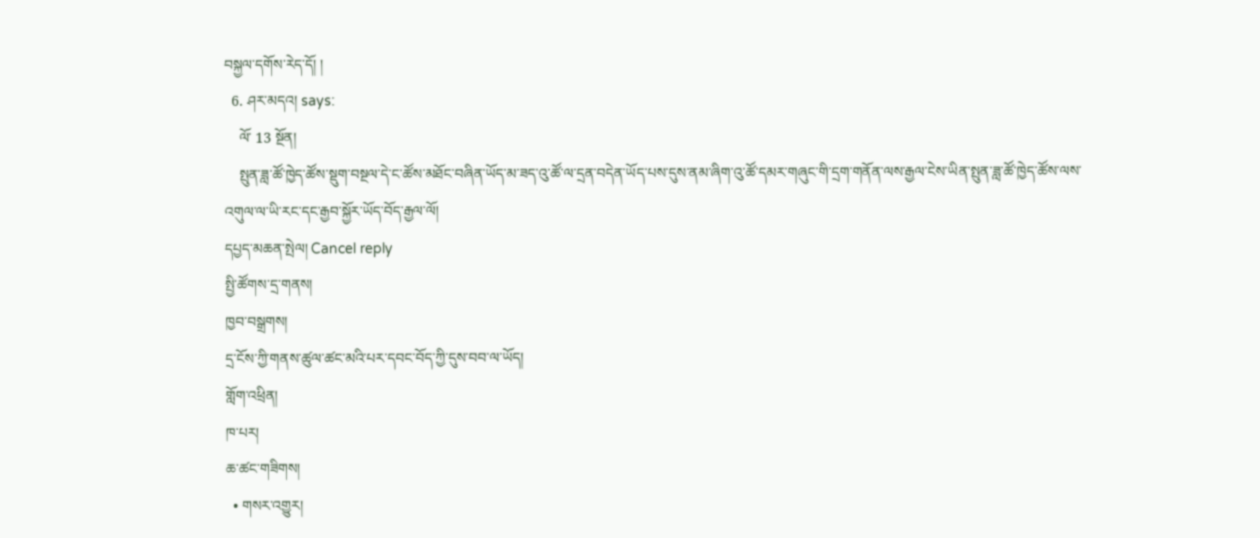བསྐྱལ་དགོས་རེད་དོ། །
  6. ཤར་མདའ། says:
    ལོ་ 13 སྔོན།
    སྤུན་ཟླ་ཚོ་ཁྱེད་ཚོས་སྡུག་བསྔལ་དེ་ང་ཚོས་མཐོང་བཞིན་ཡོད་མ་ཟད་འུ་ཚོ་ལ་དྲན་བདེན་ཡོད་པས་དུས་ནམ་ཞིག་འུ་ཚོ་དམར་གཞུང་གི་དྲག་གནོན་ལས་རྒྱལ་ངེས་ཡིན་སྤུན་ཟླ་ཚོ་ཁྱེད་ཚོས་ལས་འགུལ་ལ་ཡི་རང་དང་རྒྱབ་སྐྱོར་ཡོད་བོད་རྒྱལ་ལོ།
དཔྱད་མཆན་སྤེལ། Cancel reply
སྤྱི་ཚོགས་དྲ་གནས།
ཁྱབ་བསྒྲགས།
དྲ་ངོས་ཀྱི་གནས་ཚུལ་ཚང་མའི་པར་དབང་བོད་ཀྱི་དུས་བབ་ལ་ཡོད།
གློག་འཕྲིན།
ཁ་པར།
ཆ་ཚང་གཟིགས།
  • གསར་འགྱུར།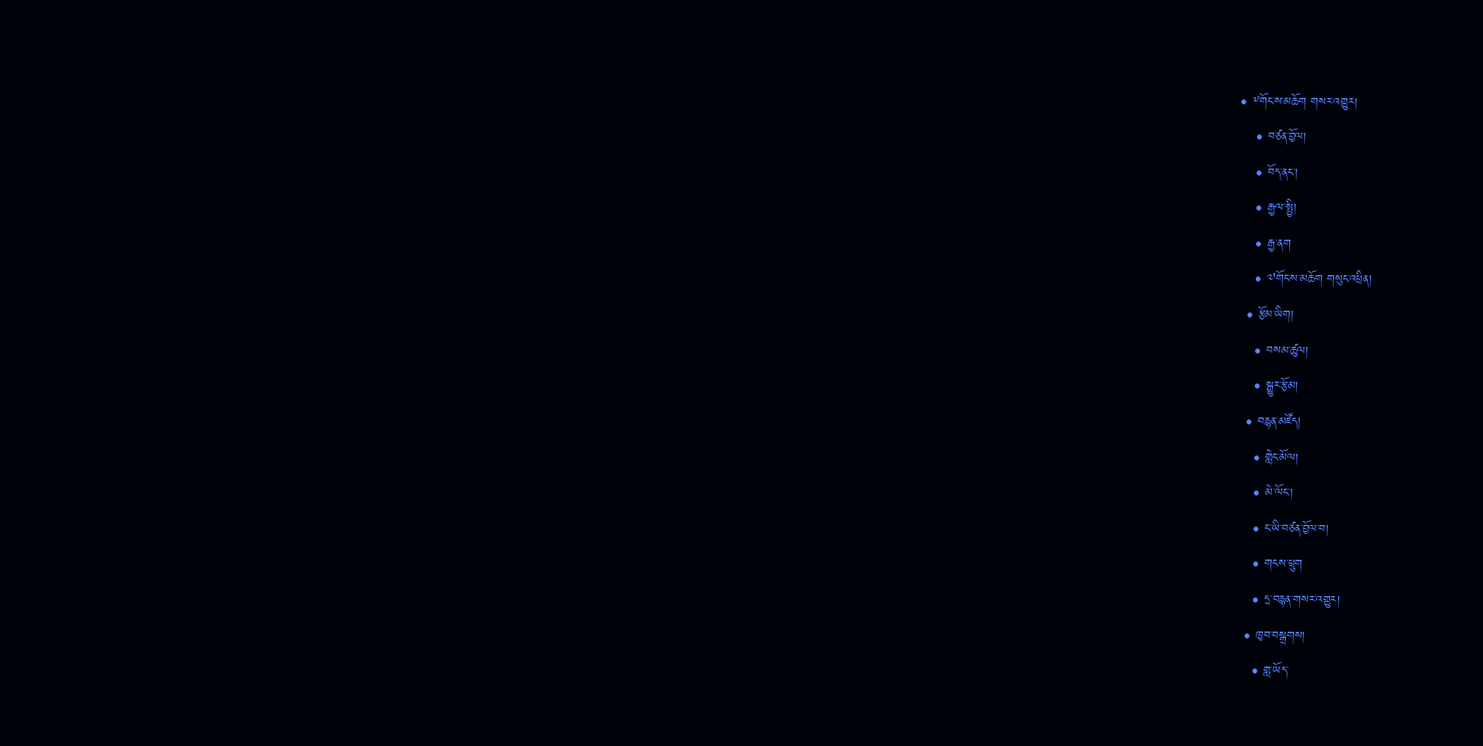• ༸གོང་ས་མཆོག གསར་འགྱུར།
    • བཙན་བྱོལ།
    • བོད་ནང་།
    • རྒྱལ་སྤྱི།
    • རྒྱ་ནག
    • ༧གོང་ས་མཆོག གསུང་འཕྲིན།
  • རྩོམ་ཡིག།
    • བསམ་ཚུལ།
    • སྒྱུར་རྩོམ།
  • བརྙན་མཛོད།
    • གླེང་མོལ།
    • མེ་ལོང་།
    • ང་ཡི་བཙན་བྱོལ་བ།
    • གངས་ཕྲུག
    • དྲ་བརྙན་གསར་འགྱུར།
  • ཁྱབ་བསྒྲགས།
    • གླ་ཡོད་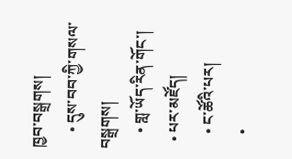ཁྱབ་བསྒྲགས།
    • དུས་བབ་ཀྱི་གསལ་བསྒྲགས།
    • གླ་ཡོད་རིན་གོང་།
  • པར་མཛོད།
    • ང་ཚོའི་པར།
    •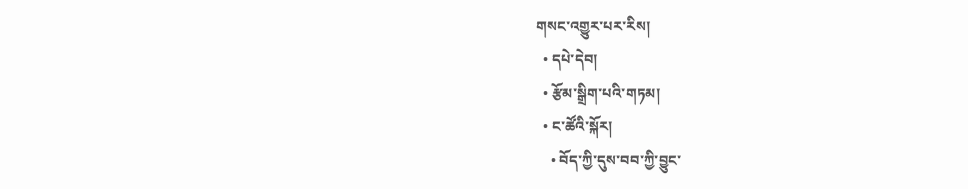གསང་འགྱུར་པར་རིས།
  • དཔེ་དེབ།
  • རྩོམ་སྒྲིག་པའི་གཏམ།
  • ང་ཚོའི་སྐོར།
    • བོད་ཀྱི་དུས་བབ་ཀྱི་བྱུང་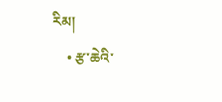རིམ།
    • རྩ་ཆེའི་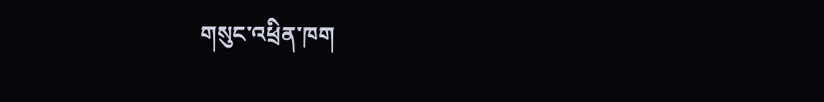གསུང་འཕྲིན་ཁག